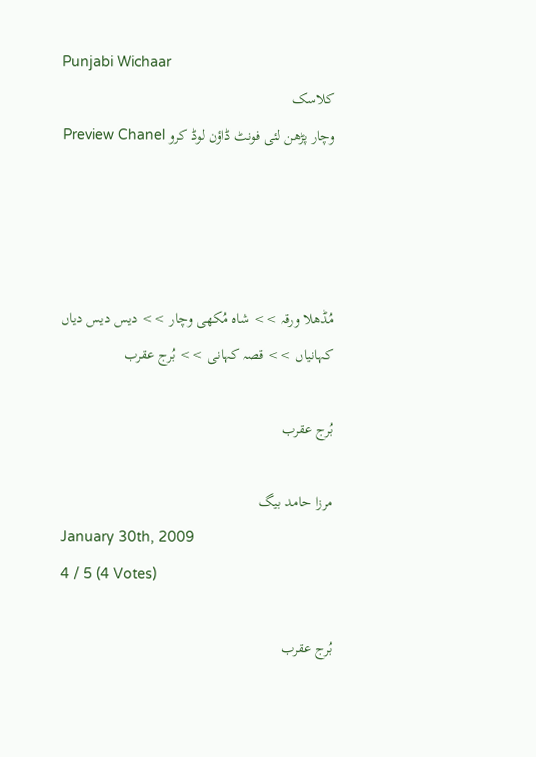Punjabi Wichaar
کلاسک
وچار پڑھن لئی فونٹ ڈاؤن لوڈ کرو Preview Chanel




مُڈھلا ورقہ >> شاہ مُکھی وچار >> دیس دیس دیاں کہانیاں >> قصہ کہانی >> بُرج عقرب

بُرج عقرب

مرزا حامد بیگ
January 30th, 2009
4 / 5 (4 Votes)

بُرج عقرب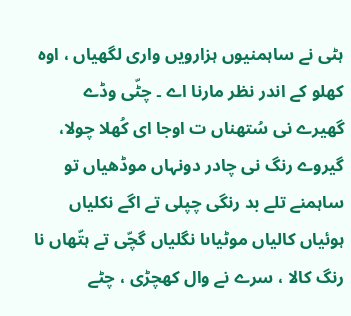ہٹی نے ساہمنیوں ہزارویں واری لگھیاں ، اوہ کھلو کے اندر نظر مارنا اے ۔ چٹّی وڈے گھیرے نی سُتھناں ت اوجا ای کُھلا چولا، گیروے رنگ نی چادر دونہاں موڈھیاں تو ساہمنے تلے بد رنگی چپلی تے اگے نکلیاں ہوئیاں کالیاں موٹیاںا نگلیاں گچّی تے ہتّھاں نا رنگ کالا ، سرے نے وال کھچڑی ، چٹے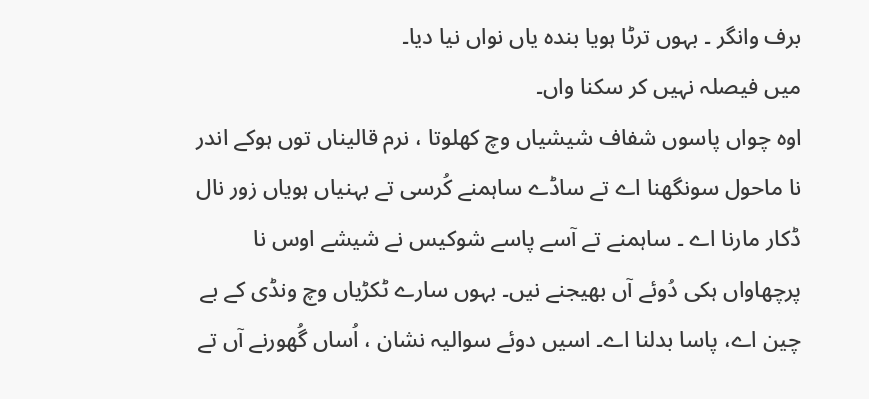برف وانگر ۔ بہوں ترٹا ہویا بندہ یاں نواں نیا دیا۔
میں فیصلہ نہیں کر سکنا واں۔
اوہ چواں پاسوں شفاف شیشیاں وچ کھلوتا ، نرم قالیناں توں ہوکے اندر نا ماحول سونگھنا اے تے ساڈے ساہمنے کُرسی تے بہنیاں ہویاں زور نال ڈکار مارنا اے ۔ ساہمنے تے آسے پاسے شوکیس نے شیشے اوس نا پرچھاواں ہکی دُوئے آں بھیجنے نیں۔ بہوں سارے ٹکڑیاں وچ ونڈی کے بے چین اے، پاسا بدلنا اے۔ اسیں دوئے سوالیہ نشان ، اُساں گُھورنے آں تے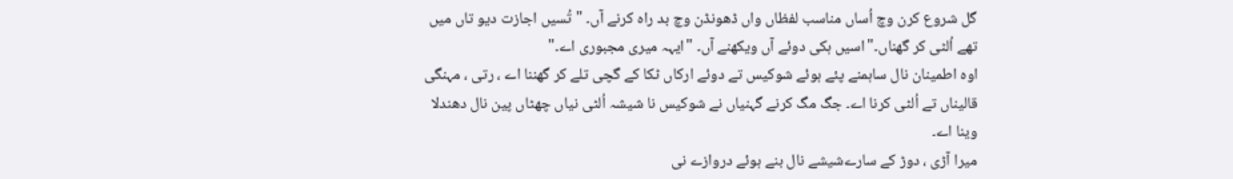گل شروع کرن وچ اُساں مناسب لفظاں واں ڈھونڈن وچ بد راہ کرنے آں۔ "تُسیں اجازت دیو تاں میں تھے اُلٹی کر گھناں۔"اسیں ہکی دوئے آں ویکھنے آں۔ "ایہہ میری مجبوری اے۔"
اوہ اطمینان نال ساہمنے پئے ہوئے شوکیس تے دوئے ارکاں ٹکا کے گچی تلے کر گھننا اے ، رتی ، مہنگی قالیناں تے اُلٹی کرنا اے۔ جگ مگ کرنے گہنیاں نے شوکیس نا شیشہ اُلٹی نیاں چھٹاں پین نال دھندلا وینا اے۔
میرا آڑی ، دوڑ کے سارےشیشے نال بنے ہوئے دروازے نی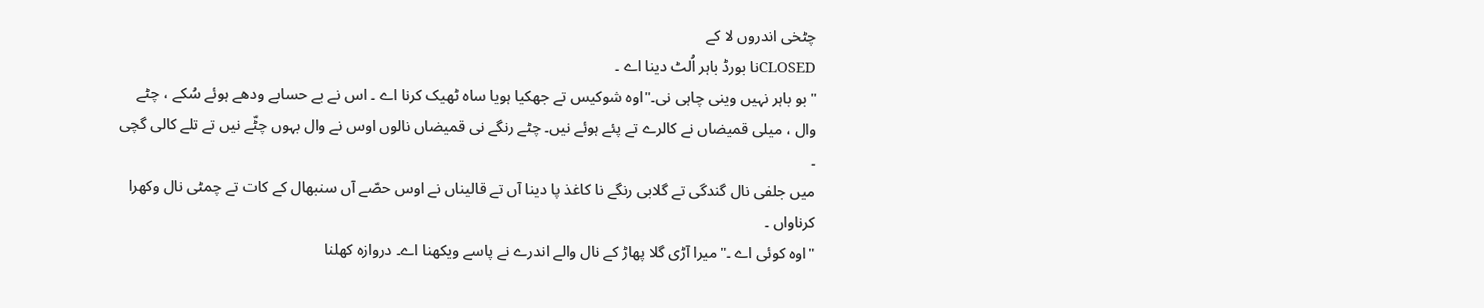چٹخی اندروں لا کے
CLOSEDنا بورڈ باہر اُلٹ دینا اے ۔
"بو باہر نہیں وینی چاہی نی۔"اوہ شوکیس تے جھکیا ہویا ساہ ٹھیک کرنا اے ۔ اس نے بے حسابے ودھے ہوئے سُکے ، چٹے وال ، میلی قمیضاں نے کالرے تے پئے ہوئے نیں۔ چٹے رنگے نی قمیضاں نالوں اوس نے وال بہوں چٹّے نیں تے تلے کالی گچی ۔
میں جلفی نال گندگی تے گلابی رنگے نا کاغذ پا دینا آں تے قالیناں نے اوس حصّے آں سنبھال کے کات تے چمٹی نال وکھرا کرناواں ۔
"اوہ کوئی اے ۔"میرا آڑی گلا پھاڑ کے نال والے اندرے نے پاسے ویکھنا اے۔ دروازہ کھلنا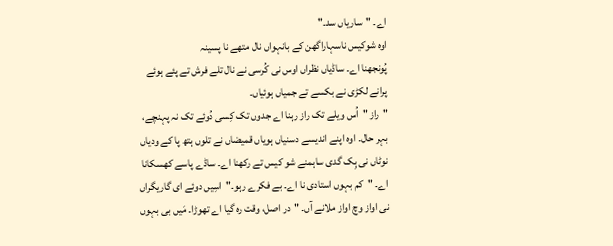اے۔ "ساریاں سد۔"
اوہ شوکیس ناسہاراگھن کے بانہواں نال متھے نا پسینہ
پُونجھنا اے۔ ساڈیاں نظراں اوس نی کُرسی نے نال تلے فرش تے پئے ہوئے پرانے لکڑی نے بکسے تے جمیاں ہوئیاں۔
"راز "اُس ویلے تک راز رہنا اے جدوں تک کِسی دُوئے تک نہ پہنچے، بہر حال۔ اوہ اپنے اندیسے دسنیاں ہویاں قمیضاں نے تلوں ہتھ پا کے ودیاں نوٹاں نی ہِک گدی ساہمنے شو کیس تے رکھنا اے۔ ساڈے پاسے کھسکانا اے۔ "کم بہوں استادی نا اے۔ بے فکرے رہو۔"اسِیں دوئے ای گاریگراں نی اواز وچ اواز ملانے آں۔ "در اصل، وقت رہ گیا اے تھوڑا۔ مَیں بی بہوں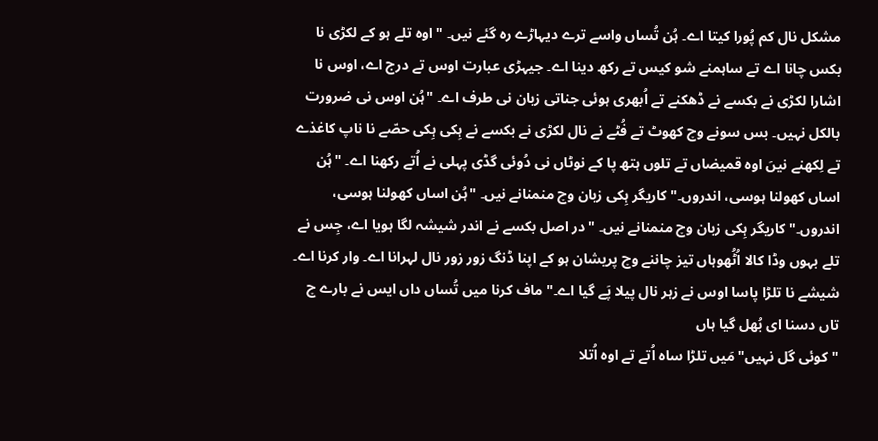مشکل نال کم پُورا کیتا اے۔ ہُن تُساں واسے ترے دیہاڑے رہ گئے نیں۔ "اوہ تلے ہو کے لکڑی نا بکس چانا اے تے ساہمنے شو کیس تے رکھ دینا اے۔ جیہڑی عبارت اوس تے درج اے، اوس نا اشارا لکڑی نے بکسے نے ڈھکنے تے اُبھری ہوئی جناتی زبان نی طرف اے۔ "ہُن اوس نی ضرورت بالکل نہیں۔ بس سونے وچ کھوٹ تے فُٹے نے نال لکڑی نے بکسے نے ہِکی ہِکی حصّے نا ناپ کاغذے تے لِکھنے نیںَ اوہ قمیضاں تے تلوں ہتھ پا کے نوٹاں نی دُوئی گڈی پہلی نے اُتے رکھنا اے۔ "ہُن اساں کھولنا ہوسی، اندروں۔"کاریگر ہِکی زبان وچ منمنانے نیں۔ "ہُن اساں کھولنا ہوسی، اندروں۔"کاریگر ہِکی زبان وچ منمنانے نیں۔ "در اصل بکسے نے اندر شیشہ لگا ہویا اے، جِس نے تلے بہوں وڈا کالا اُٹُھوہاں تیز چاننے وچ پریشان ہو کے اپنا ڈنگ زور زور نال لہرانا اے۔ وار کرنا اے۔ شیشے نا تلڑا پاسا اوس نے زہر نال پیلا پَے گیا اے۔"ماف کرنا میں تُساں داں ایس نے بارے چ تاں دسنا ای بُھل گیا ہاں
"کوئی گل نہیں"مَیں تلڑا ساہ اُتے تے اوہ اُتلا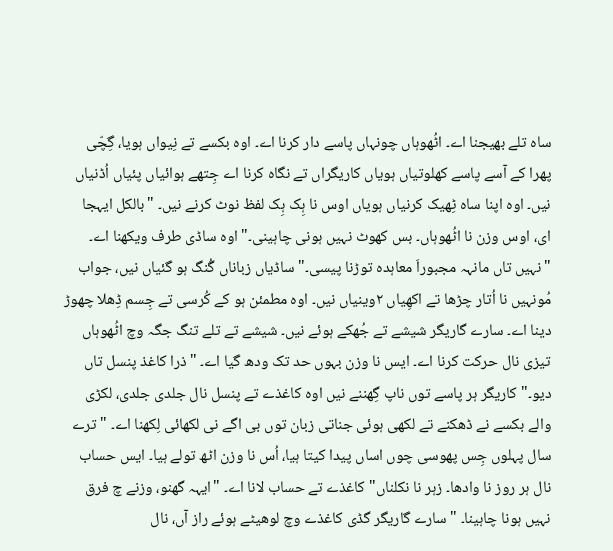ساہ تلے بھیجنا اے۔ اٹُھوہاں چونہاں پاسے دار کرنا اے۔ اوہ بکسے تے نِیواں ہویا، گِچّی پھرا کے آسے پاسے کھلوتیاں ہویاں کاریگراں تے نگاہ کرنا اے جِتھے ہوائیاں پئیاں اُڈنیاں نیں۔ اوہ اپنا ساہ ٹِھیک کرنیاں ہویاں اوس نا ہِک ہِک لفظ نوٹ کرنے نیں۔ "بالکل ایہجا ای، اوس وزن نا اٹُھوہاں۔ بس کھوٹ نہیں ہونی چاہینی۔"اوہ ساڈی طرف ویکھنا اے۔ "نہیں تاں مانہہ مجبوراَ معاہدہ توڑنا پیسی۔"ساڈیاں زباناں گُنگ ہو گئیاں نیں، جواب مُونہیں نا اُتار چڑھا تے اکھِیاں ٢وینیاں نیں۔ اوہ مطمئن ہو کے کُرسی تے جِسم ڈِھلا چھوڑ دینا اے۔ سارے گاریگر شیشے تے جُھکے ہوئے نیں۔ شیشے تے تلے تنگ جگہ وچ اٹُھوہاں تیزی نال حرکت کرنا اے۔ ایس نا وزن بہوں حد تک ودھ گیا اے۔ "ذرا کاغذ پنسل تاں دیو۔"کاریگر ہر پاسے توں ناپ گِھننے نیں اوہ کاغذے تے پنسل نال جلدی جلدی، لکڑی والے بکسے نے ڈھکنے تے لکھی ہوئی جناتی زبان توں بی اگے نی لکھائی لِکھنا اے۔ "ترے سال پہلوں جِس پھوسی چوں اساں پیدا کیتا ہیا، اُس نا وزن اٹھ تولے ہیا۔ ایس حساب نال ہر روز نا وادھا۔ زہر نا نکلناں"کاغذے تے حساب لانا اے۔ "ایہہ گھنو، وزنے چ فرق نہیں ہونا چاہینا۔ "سارے گاریگر گڈی کاغذے وچ لوھیٹے ہوئے راز آں، نال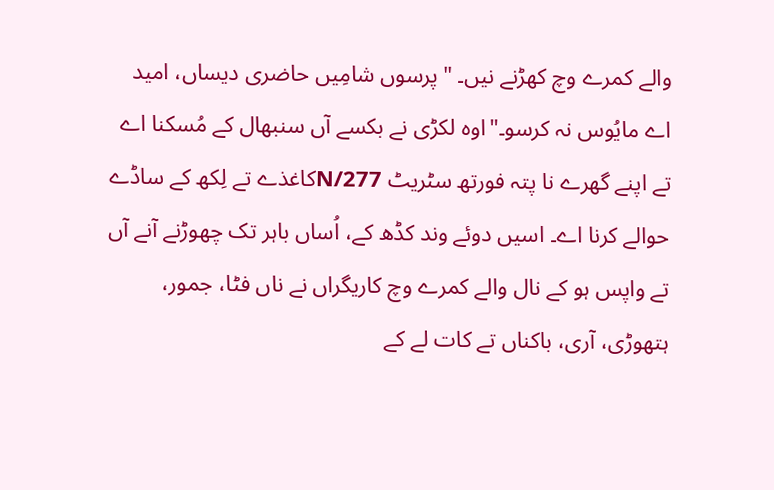والے کمرے وچ کھڑنے نیں۔ "پرسوں شامِیں حاضری دیساں، امید اے مایُوس نہ کرسو۔"اوہ لکڑی نے بکسے آں سنبھال کے مُسکنا اے تے اپنے گھرے نا پتہ فورتھ سٹریٹ N/277کاغذے تے لِکھ کے ساڈے حوالے کرنا اے۔ اسیں دوئے وند کڈھ کے، اُساں باہر تک چھوڑنے آنے آں تے واپس ہو کے نال والے کمرے وچ کاریگراں نے ناں فٹا، جمور، ہتھوڑی، آری، باکناں تے کات لے کے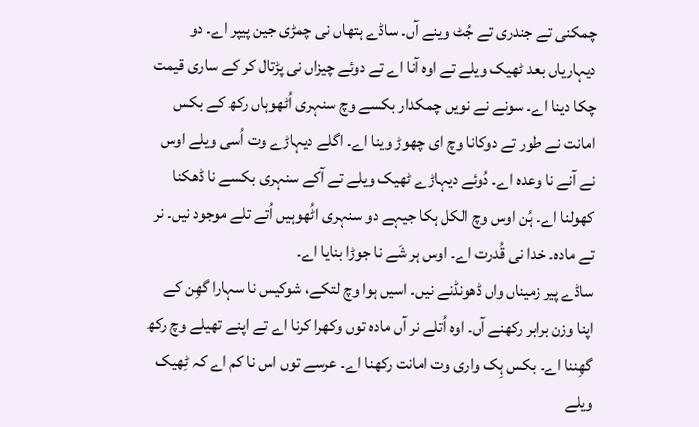چمکنی تے جندری تے جُٹ وینے آں۔ ساڈے ہتھاں نی چمڑی جین پیپر اے۔ دو دیہاریاں بعد ٹھیک ویلے تے اوہ آنا اے تے دوئے چیزاں نی پڑتال کر کے ساری قیمت چکا دینا اے۔ سونے نے نویں چمکدار بکسے وچ سنہری اُٹھوہاں رکھ کے بکس امانت نے طور تے دوکانا وچ ای چھوڑ وینا اے۔ اگلے دیہاڑے وت اُسی ویلے اوس نے آنے نا وعدہ اے۔ دُوئے دیہاڑے ٹھیک ویلے تے آکے سنہری بکسے نا ڈھکنا کھولنا اے۔ ہُن اوس وچ الکل ہکا جیہے دو سنہری اٹُھوہیں اُتے تلے موجود نیں۔ نر تے مادہ۔ خدا نی قُدرت اے۔ اوس ہر شَے نا جوڑا بنایا اے۔
ساڈے پیر زمیناں واں ڈھونڈنے نیں۔ اسیں ہوا وچ لتکے، شوکیس نا سہارا گھِن کے اپنا وزن برابر رکھنے آں۔ اوہ اُتلے نر آں مادہ توں وکھرا کرنا اے تے اپنے تھیلے وچ رکھ گھِننا اے۔ بکس ہِک واری وت امانت رکھنا اے۔ عرسے توں اس نا کم اے کہ ٹِھیک ویلے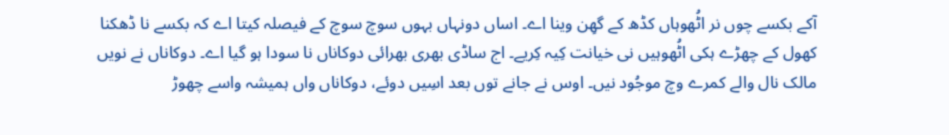آکے بکسے چوں نر اٹُھوہاں کڈھ کے گھِن وینا اے۔ اساں دونہاں بہوں سوچ سوچ کے فیصلہ کیتا اے کہ بکسے نا ڈھکنا کھول کے چھڑے ہکی اٹُھوہیں نی خیانت کِیہ کِریے۔ اج ساڈی بھری بھرائی دوکاناں نا سودا ہو گیا اے۔ دوکاناں نے نویں مالک نال والے کمرے وچ موجُود نیں۔ اوس نے جانے توں بعد اسِیں دوئے، دوکاناں واں ہمیشہ واسے چھوڑ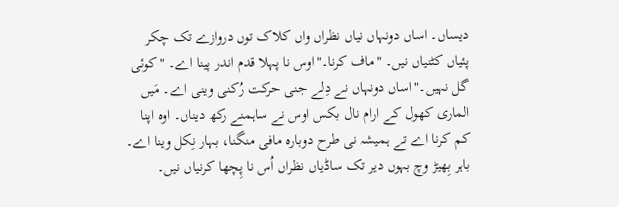دیساں۔ اساں دونہاں نیاں نظراں واں کلاک توں دروازے تک چکر پئیاں کٹنیاں نیں۔ "ماف کرنا۔"اوس نا پہلا قدم اندر پینا اے۔ "کوئی گل نہیں۔"اساں دونہاں نے دِلے جنی حرکت رُکنی وینی اے۔ مَیں الماری کھول کے ارام نال بکس اوس نے ساہمنے رکھ دیناں۔ اوہ اپنا کم کرنا اے تے ہمیشہ نی طرح دوبارہ مافی منگنا، بہار نِکل وینا اے۔ باہر بِھیڑ وچ بہوں دیر تک ساڈیاں نظراں اُس نا پِچھا کرنیاں نیں۔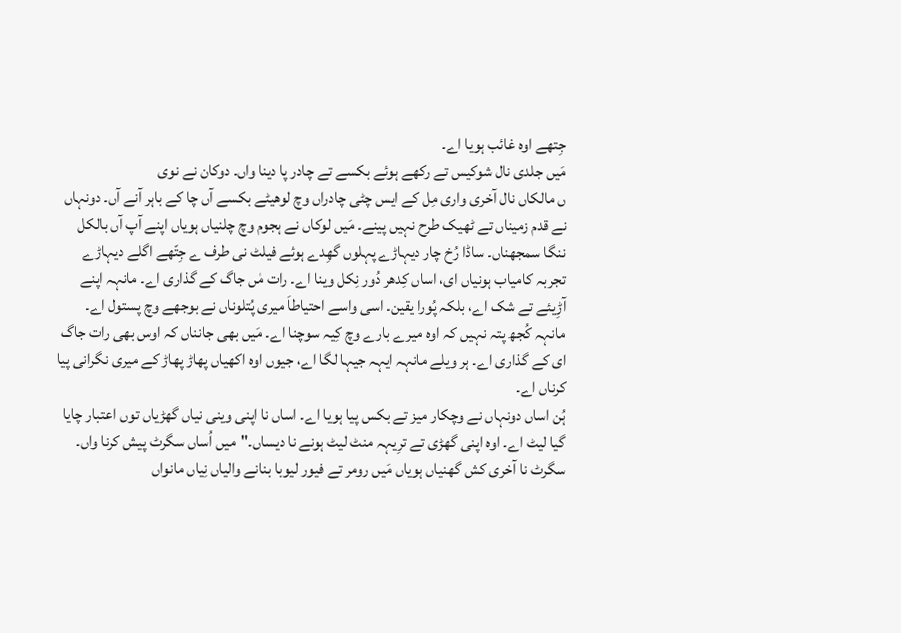جِتھے اوہ غائب ہویا اے۔
مَیں جلدی نال شوکیس تے رکھے ہوئے بکسے تے چادر پا دینا واں۔ دوکان نے نوی
ں مالکاں نال آخری واری مِل کے ایس چٹی چادراں وچ لوھیٹے بکسے آں چا کے باہر آنے آں۔ دونہاں نے قدم زمیناں تے ٹھیک طرح نہیں پینے۔ مَیں لوکاں نے ہجوم وچ چلنیاں ہویاں اپنے آپ آں بالکل ننگا سمجھناں۔ ساڈا رُخ چار دیہاڑے پہلوں گھِدے ہوئے فیلٹ نی طرف ے جِتّھے اگلے دیہاڑے تجربہ کامیاب ہونیاں ای، اساں کِدھر دُور نِکل وینا اے۔ رات مٰں جاگ کے گذاری اے۔ مانہہ اپنے آڑِیئے تے شک اے، بلکہ پُورا یقین۔ اسی واسے احتیاطاَ میری پُتلوناں نے بوجھے وچ پستول اے۔ مانہہ کُجھ پتہ نہیں کہ اوہ میرے بارے وچ کِیہ سوچنا اے۔ مَیں بھی جانناں کہ اوس بھی رات جاگ ای کے گذاری اے۔ ہر ویلے مانہہ ایہہ جیہا لگا اے، جیوں اوہ اکھیاں پھاڑ پھاڑ کے میری نگرانی پیا کرناں اے۔
ہُن اساں دونہاں نے وچکار میز تے بکس پیا ہویا اے۔ اساں نا اپنی وینی نیاں گھڑیاں توں اعتبار چایا گیا لیٹ اے۔ اوہ اپنی گھڑی تے ترِیہہ منٹ لیٹ ہونے نا دیساں۔"میں اُساں سگرٹ پیش کرنا واں۔ سگرٹ نا آخری کش گھنیاں ہویاں مَیں رومر تے فیور لیوبا بنانے والیاں نِیاں مانواں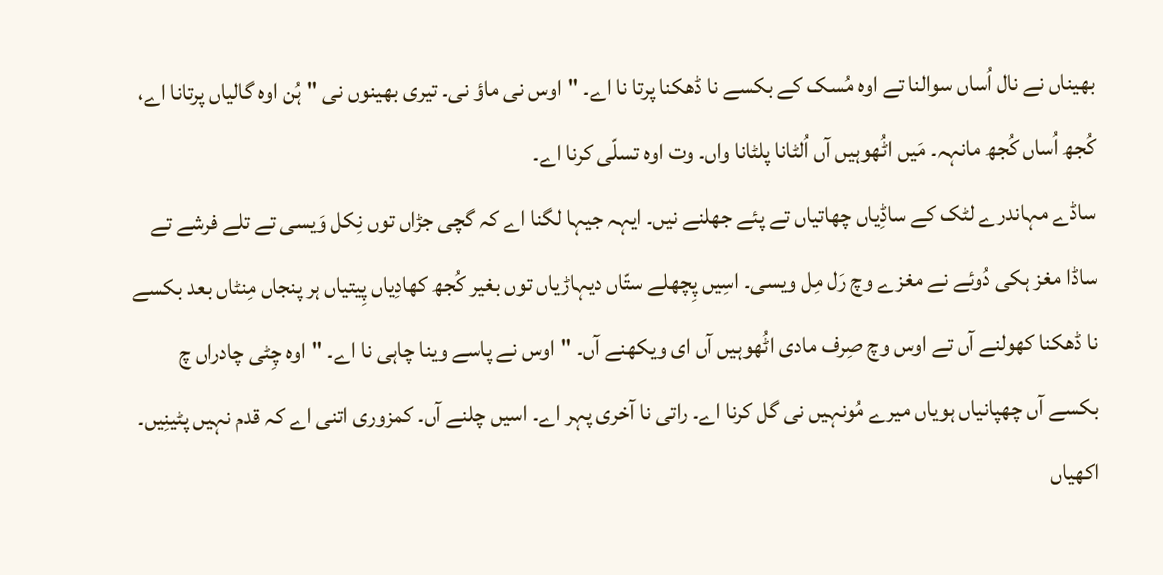بھیناں نے نال اُساں سوالنا تے اوہ مُسک کے بکسے نا ڈھکنا پرتا نا اے۔ "اوس نی ماؤ نی۔ تیری بھینوں نی "ہُن اوہ گالیاں پرتانا اے، کُجھ اُساں کُجھ مانہہ۔ مَیں اٹُھوہیں آں اُلٹانا پلٹانا واں۔ وت اوہ تسلّی کرنا اے۔
ساڈے مہاندرے لٹک کے ساڈِیاں چھاتیاں تے پئے جھلنے نیں۔ ایہہ جیہا لگنا اے کہ گچی جڑاں توں نِکل وَیسی تے تلے فرشے تے ساڈا مغز ہکی دُوئے نے مغزے وچ رَل مِل ویسی۔ اسِیں پِچھلے ستّاں دیہاڑیاں توں بغیر کُجھ کھادِیاں پِیتیاں ہر پنجاں مِنٹاں بعد بکسے نا ڈھکنا کھولنے آں تے اوس وچ صِرف مادی اٹُھوہیں آں ای ویکھنے آں۔ "اوس نے پاسے وینا چاہی نا اے۔ "اوہ چِٹی چادراں چ بکسے آں چھپانیاں ہویاں میرے مُونہیں نی گل کرنا اے۔ راتی نا آخری پہر اے۔ اسیں چلنے آں۔ کمزوری اتنی اے کہ قدم نہیں پٹینِیں۔ اکھیاں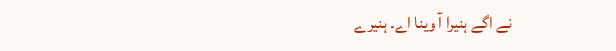نے اگے ہنیرا آ وینا اے۔ ہنیرے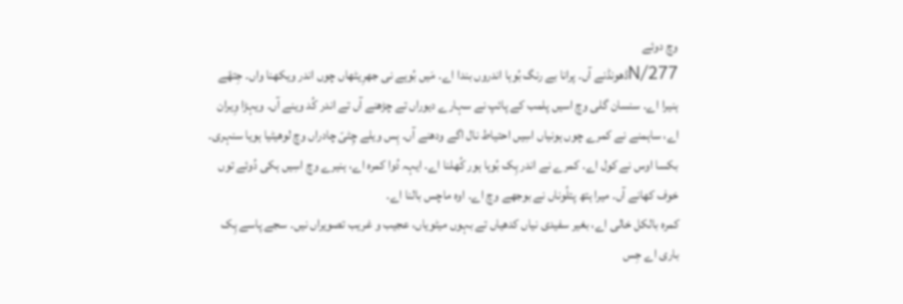وچ دوئے
N/277ڈھونڈنے آں۔ پرانا بے رنگ بُوہا اندروں بندا اے۔ مَیں بُوہے نی جھرِیٹھاں چوں اندر ویکھنا واں۔ جِتھّے ہنیرا اے۔ سنسان گلی وچ اسیں پلمب کے پائپ نے سہارے دیوراں تے چڑھنے آں تے اندر کُد وینے آں۔ ویہڑا وِیران اے، ساہمنے نے کمرے چوں ہونیاں اسِیں احتیاط نال اگے ودھنے آں۔ ہِس ویلے چِٹیّ چادراں وچ لوھیٹیا ہویا سنہری۔ بکسا اوس نے کول اے۔ کمرے نے اندر ہِک بُوہا ہور کُھلنا اے۔ ایہہ دُوا کمرہ اے، ہنیرے وچ اسِیں ہکی دُوئے توں خوف کھانے آں۔ میرا ہتھ پتلُوناں نے بوجھے وچ اے۔ اوہ ماچس بالنا اے۔
کمرہ بالکل خالی اے، بغیر سفیدی نیاں کدھیاں تے بہوں میٹویاں، عجیب و غریب تصویراں نیں۔ سجے پاسے ہِک باری اے جِس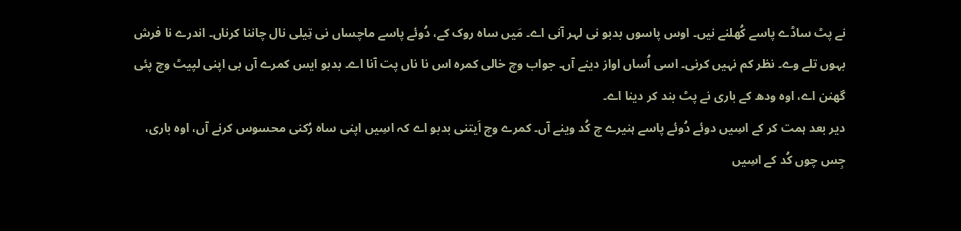نے پٹ ساڈے پاسے کُھلنے نیں۔ اوس پاسوں بدبو نی لہر آنی اے۔ مَیں ساہ روک کے، دُوئے پاسے ماچساں نی تِیلی نال چاننا کرناں۔ اندرے نا فرش بہوں تلے وے۔ نظر کم نہیں کرنی۔ اسی اُساں اواز دینے آں۔ جواب وچ خالی کمرہ اس نا ناں پت آنا اے۔ بدبو ایس کمرے آں بی اپنی لپیٹ وچ پئی گھنن اے، اوہ ودھ کے باری نے پٹ بند کر دینا اے۔
دیر بعد ہمت کر کے اسِیں دوئے دُوئے پاسے ہنیرے چ کُد وینے آں۔ کمرے وچ اَیتنی بدبو اے کہ اسِیں اپنی ساہ رُکنی محسوس کرنے آں، اوہ باری، جِس چوں کُد کے اسِیں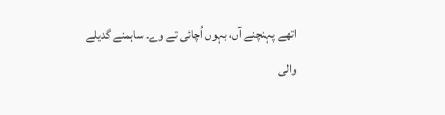اتھے پہنچنے آں، بہوں اُچائی تے وے۔ ساہمنے گدیلے والی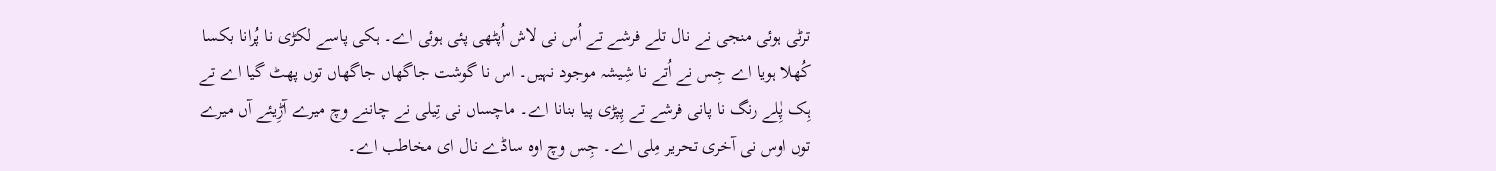ترٹی ہوئی منجی نے نال تلے فرشے تے اُس نی لاش اُپٹھی پئی ہوئی اے۔ ہکی پاسے لکڑی نا پُرانا بکسا کُھلا ہویا اے جِس نے اُتے نا شِیشہ موجود نہیں۔ اس نا گوشت جاگھاں جاگھاں توں پھٹ گیا اے تے ہِک پِٰلے رنگ نا پانی فرشے تے پِپڑی پیا بنانا اے۔ ماچساں نی تِیلی نے چاننے وچ میرے آڑِیئے آں میرے توں اوس نی آخری تحریر مِلی اے۔ جِس وچ اوہ ساڈے نال ای مخاطب اے۔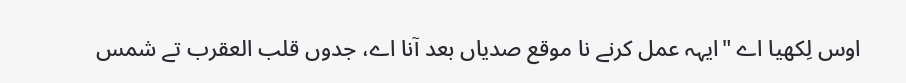اوس لِکھیا اے "ایہہ عمل کرنے نا موقع صدیاں بعد آنا اے، جدوں قلب العقرب تے شمس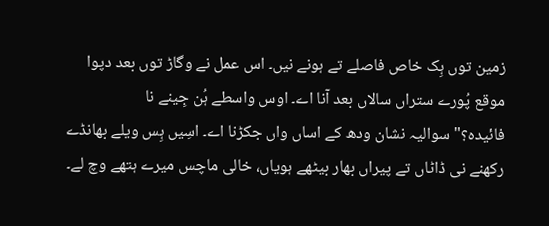زمین توں ہِک خاص فاصلے تے ہونے نیں۔ اس عمل نے وگاڑ توں بعد دپوا موقع پُورے ستراں سالاں بعد آنا اے۔ اوس واسطے ہُن جِینے نا فائیدہ؟"سوالیہ نشان ودھ کے اساں واں جکڑنا اے۔ اسِیں ہِس ویلے بھانڈے رکھنے نی ڈاٹاں تے پیراں بھار بیٹھے ہویاں، خالی ماچس میرے ہتھے وچ لے۔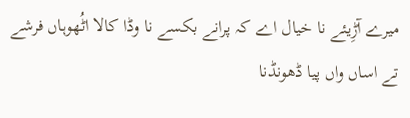میرے آڑِیئے نا خیال اے کہ پرانے بکسے نا وڈا کالا اٹُھوہاں فرشے تے اساں واں پیا ڈھونڈنا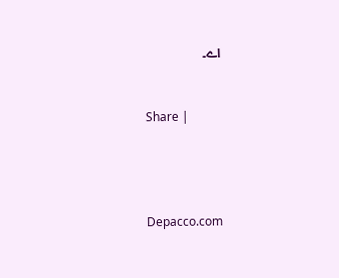اے۔


Share |




Depacco.com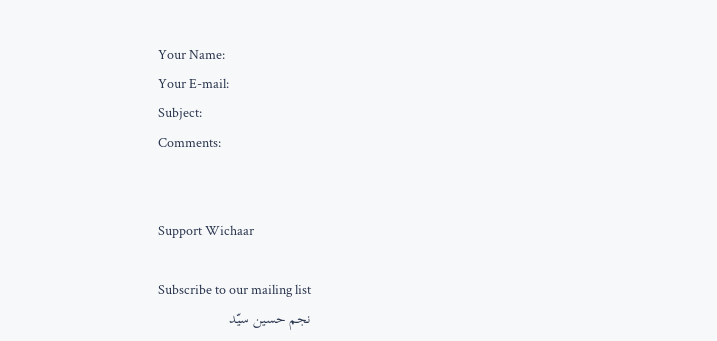Your Name:
Your E-mail:
Subject:
Comments:


Support Wichaar

Subscribe to our mailing list
نجم حسین سیّد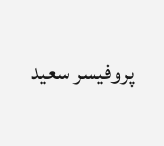پروفیسر سعید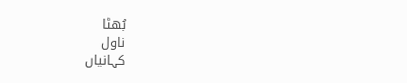بُھٹا
ناول
کہانیاں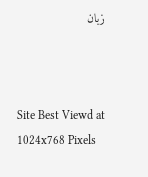زبان



Site Best Viewd at 1024x768 Pixels